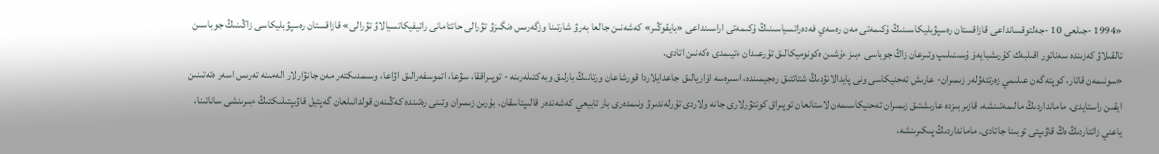«1994 -جىلعى 10 -جەلتوقسانداعى قازاقستان رەسپۋبليكاسىنىڭ ۇكىمەتى مەن رەسەي فەدەراتسياسىنىڭ ۇكىمەتى اراسىنداعى «بايقوڭىر» كەشەنىن جالعا بەرۋ شارتىنا وزگەرىس ەنگىزۋ تۋرالى حاتتامانى راتيفيكاتسيالاۋ تۋرالى» قازاقستان رەسپۋبليكاسى زاڭىنىڭ جوباسىن تالقىلاۋ كەزىندە سەناتور اقىلبەك كۇرىشبايەۆ ۇسىنىلىپ وتىرعان زاڭ جوباسى ءبىز ءۇشىن ەكونوميكالىق تۇرعىدان ءتيىمدى ەكەنىن اتادى.
«سونىمەن قاتار، كوپتەگەن عىلىمي زەرتتەۋلەر زىمىران- عارىش تەحنيكاسى ونى پايدالانۋدىڭ شتاتتىق رەجيمىندە، اسىرەسە اۆاريالىق جاعدايلاردا قورشاعان ورتانىڭ بارلىق وبەكتىلەرىنە - توپىراققا، سۋعا، اتموسفەرالىق اۋاعا، وسىمدىكتەر مەن جانۋارلار الەمىنە تەرىس اسەر ەتەتىنىن ايقىن راستايدى. مامانداردىڭ مالىمەتىنشە، قازىر بىزدە عارىشتىق زىمىران تەحنيكاسىمەن لاستانعان توپىراق كونتۋرلارى جانە ولاردى تۇرلەندىرۋ ونىمدەرى بار تابيعي كەشەندەر قالىپتاسقان. بۇرىن زىمىران وتىنى رەتىندە كەڭىنەن قولدانىلعان گەپتيل قاۋىپتىلىكتىڭ ءبىرىنشى ساناتىنا، ياعني زاتتاردىڭ ەڭ قاۋىپتى توبىنا جاتادى. مامانداردىڭ پىكىرىنشە،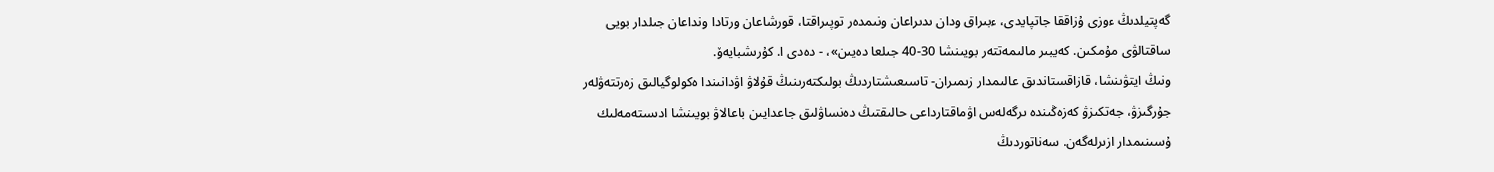گەپتيلدىڭ ءوزى ۇزاققا جاتپايدى، ءبىراق ودان ىدىراعان ونىمدەر توپىراقتا، قورشاعان ورتادا ونداعان جىلدار بويى ساقتالۋى مۇمكىن. كەيبىر مالىمەتتەر بويىنشا 30-40 جىلعا دەيىن»، - دەدى ا. كۇرىشبايەۆ.
ونىڭ ايتۋىنشا، قازاقستاندىق عالىمدار زىمىران- تاسىعىشتاردىڭ بولىكتەرىنىڭ قۇلاۋ اۋدانىندا ەكولوگيالىق زەرتتەۋلەر جۇرگىزۋ، جەتكىزۋ كەزەڭىندە ىرگەلەس اۋماقتارداعى حالىقتىڭ دەنساۋلىق جاعدايىن باعالاۋ بويىنشا ادىستەمەلىك ۇسىنىمدار ازىرلەگەن. سەناتوردىڭ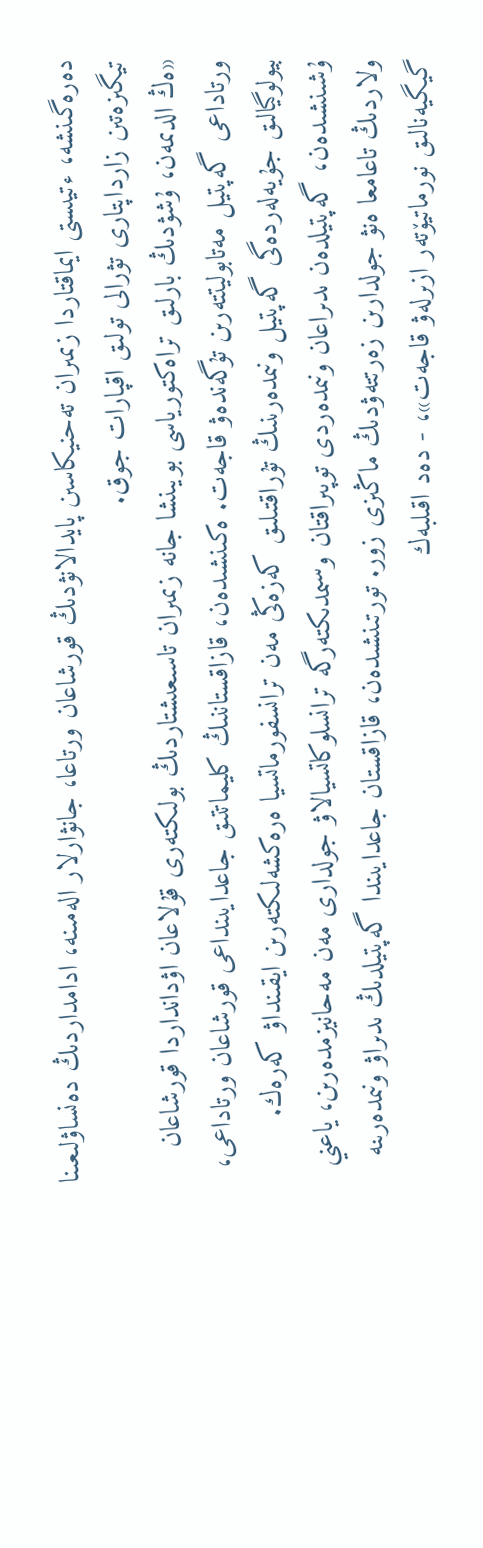دەرەگىنشە، ءتيىستى ايماقتاردا زىمىران تەحنيكاسىن پايدالانۋدىڭ قورشاعان ورتاعا، جانۋارلار الەمىنە، ادامداردىڭ دەنساۋلىعىنا تيگىزەتىن زارداپتارى تۋرالى تولىق اقپارات جوق.
«ەڭ الدىمەن، ۇشۋدىڭ بارلىق تراەكتورياسى بويىنشا جانە زىمىران تاسىعىشتاردىڭ بولىكتەرى قۇلاعان اۋدانداردا قورشاعان ورتاداعى گەپتيل مەتابوليتتەرىن تۇگەندەۋ قاجەت. ەكىنشىدەن، قازاقستاننىڭ كليماتتىق جاعدايىنداعى قورشاعان ورتاداعى، بيولوگيالىق جۇيەلەردەگى گەپتيل ونىمدەرىنىڭ تۇراقتىلىق كەزەڭى مەن ترانسفورماتسيا ەرەكشەلىكتەرىن ايقىنداۋ كەرەك. ۇشىنشىدەن، گەپتيلدەن ىدىراعان ونىمدەردى توپىراقتان وسىمدىكتەرگە ترانسلوكاتسيالاۋ جولدارى مەن مەحانيزمدەرىن، ياعني ولاردىڭ تاعامعا ەنۋ جولدارىن زەرتتەۋدىڭ ماڭىزى زور. تورتىنشىدەن، قازاقستان جاعدايىندا گەپتيلدىڭ ىدىراۋ ونىمدەرىنە گيگيەنالىق نورماتيۆتەر ازىرلەۋ قاجەت»، - دەد اقىلبەك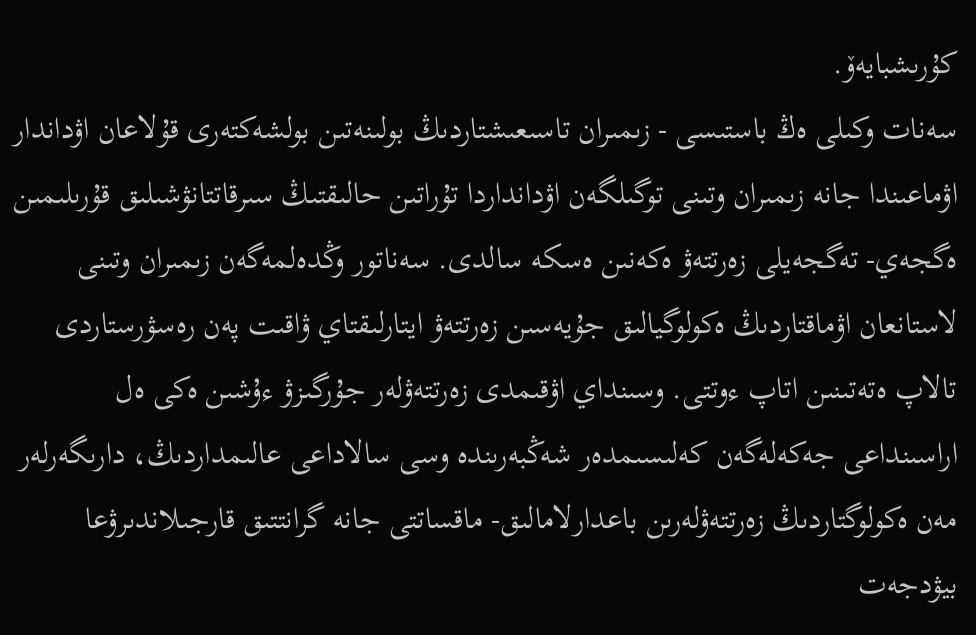كۇرىشبايەۆ.
سەنات وكىلى ەڭ باستىسى - زىمىران تاسىعىشتاردىڭ بولىنەتىن بولشەكتەرى قۇلاعان اۋداندار اۋماعىندا جانە زىمىران وتىنى توگىلگەن اۋدانداردا تۇراتىن حالىقتىڭ سىرقاتتانۋشىلىق قۇرىلىمىن ەگجەي- تەگجەيلى زەرتتەۋ ەكەنىن ەسكە سالدى. سەناتور وڭدەلمەگەن زىمىران وتىنى لاستانعان اۋماقتاردىڭ ەكولوگيالىق جۇيەسىن زەرتتەۋ ايتارلىقتاي ۋاقىت پەن رەسۋرستاردى تالاپ ەتەتىنىن اتاپ ءوتتى. وسىنداي اۋقىمدى زەرتتەۋلەر جۇرگىزۋ ءۇشىن ەكى ەل اراسىنداعى جەكەلەگەن كەلىسىمدەر شەڭبەرىندە وسى سالاداعى عالىمداردىڭ، دارىگەرلەر مەن ەكولوگتاردىڭ زەرتتەۋلەرىن باعدارلامالىق- ماقساتتى جانە گرانتتىق قارجىلاندىرۋعا بيۋدجەت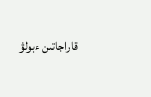قاراجاتىن ءبولۋ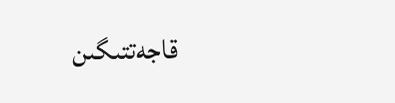قاجەتتىگىن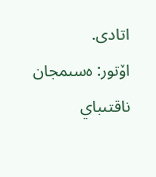اتادى.
اۆتور: ەسىمجان ناقتىباي